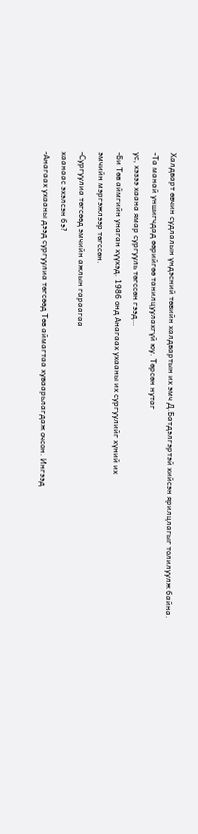Халдварт өвчин судлалын үндэсний төвийн халдвартын их эмч Д.Батдэлгэртэй хийсэн ярилцлагыг толилуулж байна.
-Та манай уншигчдад өөрийгөө танилцуулахгүй юу. Төрсөн нутаг
ус, хэзээ хаана ямар сургууль төгссөн гээд…
-Би Төв аймгийн унаган хүүхэд. 1986 онд Анагаах ухааны их сургуулийг хүний их
эмчийн мэргэжлээр төгссөн.
-Сургуулиа төгсөөд эмчийн ажлын гараагаа
хаанаас эхэлсэн бэ?
-Анагаах ухааны дээд сургуулиа төгсөөд Төв аймагтаа хуваарьлагдаж очсон. Ингээд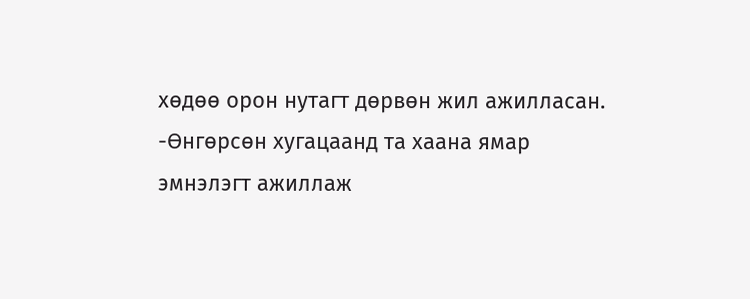хөдөө орон нутагт дөрвөн жил ажилласан.
-Өнгөрсөн хугацаанд та хаана ямар
эмнэлэгт ажиллаж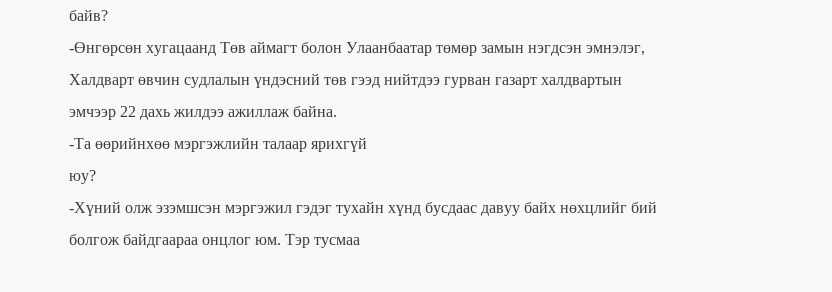байв?
-Өнгөрсөн хугацаанд Төв аймагт болон Улаанбаатар төмөр замын нэгдсэн эмнэлэг,
Халдварт өвчин судлалын үндэсний төв гээд нийтдээ гурван газарт халдвартын
эмчээр 22 дахь жилдээ ажиллаж байна.
-Та өөрийнхөө мэргэжлийн талаар ярихгүй
юу?
-Хүний олж эзэмшсэн мэргэжил гэдэг тухайн хүнд бусдаас давуу байх нөхцлийг бий
болгож байдгаараа онцлог юм. Тэр тусмаа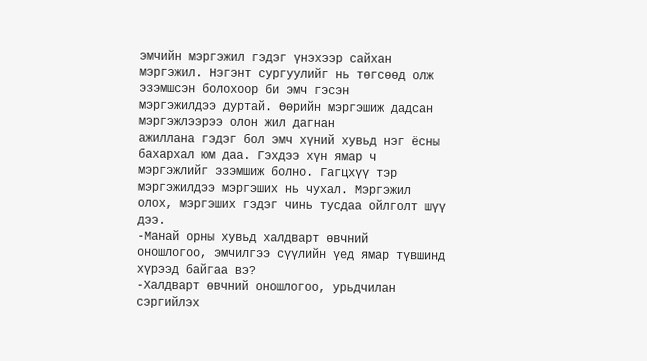эмчийн мэргэжил гэдэг үнэхээр сайхан
мэргэжил. Нэгэнт сургуулийг нь төгсөөд олж эзэмшсэн болохоор би эмч гэсэн
мэргэжилдээ дуртай. Өөрийн мэргэшиж дадсан мэргэжлээрээ олон жил дагнан
ажиллана гэдэг бол эмч хүний хувьд нэг ёсны бахархал юм даа. Гэхдээ хүн ямар ч
мэргэжлийг эзэмшиж болно. Гагцхүү тэр мэргэжилдээ мэргэших нь чухал. Мэргэжил
олох, мэргэших гэдэг чинь тусдаа ойлголт шүү дээ.
-Манай орны хувьд халдварт өвчний
оношлогоо, эмчилгээ сүүлийн үед ямар түвшинд хүрээд байгаа вэ?
-Халдварт өвчний оношлогоо, урьдчилан сэргийлэх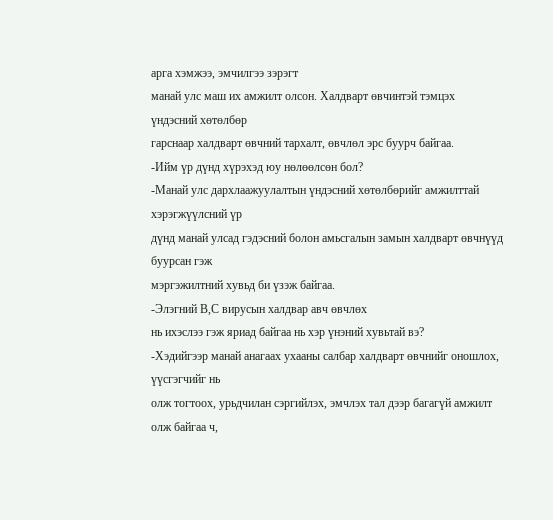арга хэмжээ, эмчилгээ зэрэгт
манай улс маш их амжилт олсон. Халдварт өвчинтэй тэмцэх үндэсний хөтөлбөр
гарснаар халдварт өвчний тархалт, өвчлөл эрс буурч байгаа.
-Ийм үр дүнд хүрэхэд юу нөлөөлсөн бол?
-Манай улс дархлаажуулалтын үндэсний хөтөлбөрийг амжилттай хэрэгжүүлсний үр
дүнд манай улсад гэдэсний болон амьсгалын замын халдварт өвчнүүд буурсан гэж
мэргэжилтний хувьд би үзэж байгаа.
-Элэгний В,С вирусын халдвар авч өвчлөх
нь ихэслээ гэж яриад байгаа нь хэр үнэний хувьтай вэ?
-Хэдийгээр манай анагаах ухааны салбар халдварт өвчнийг оношлох, үүсгэгчийг нь
олж тогтоох, урьдчилан сэргийлэх, эмчлэх тал дээр багагүй амжилт олж байгаа ч,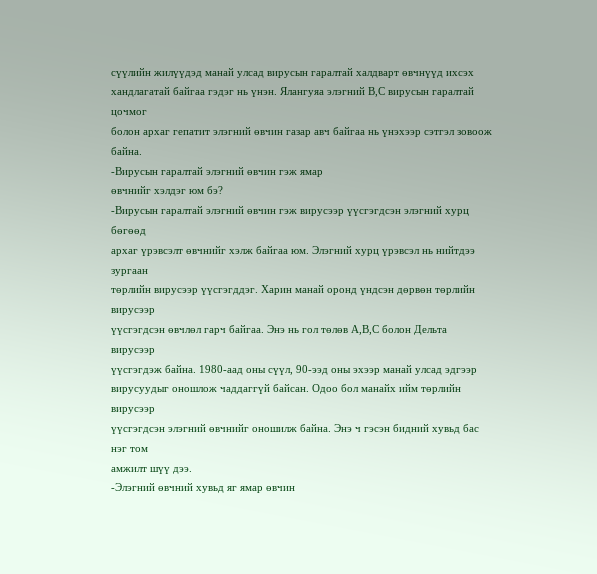сүүлийн жилүүдэд манай улсад вирусын гаралтай халдварт өвчнүүд ихсэх
хандлагатай байгаа гэдэг нь үнэн. Ялангуяа элэгний В,С вирусын гаралтай цочмог
болон архаг гепатит элэгний өвчин газар авч байгаа нь үнэхээр сэтгэл зовоож
байна.
-Вирусын гаралтай элэгний өвчин гэж ямар
өвчнийг хэлдэг юм бэ?
-Вирусын гаралтай элэгний өвчин гэж вирусээр үүсгэгдсэн элэгний хурц бөгөөд
архаг үрэвсэлт өвчнийг хэлж байгаа юм. Элэгний хурц үрэвсэл нь нийтдээ зургаан
төрлийн вирусээр үүсгэгддэг. Харин манай оронд үндсэн дөрвөн төрлийн вирусээр
үүсгэгдсэн өвчлөл гарч байгаа. Энэ нь гол төлөв А,В,С болон Дельта вирусээр
үүсгэгдэж байна. 1980-аад оны сүүл, 90-ээд оны эхээр манай улсад эдгээр
вирусуудыг оношлож чаддаггүй байсан. Одоо бол манайх ийм төрлийн вирусээр
үүсгэгдсэн элэгний өвчнийг оношилж байна. Энэ ч гэсэн бидний хувьд бас нэг том
амжилт шүү дээ.
-Элэгний өвчний хувьд яг ямар өвчин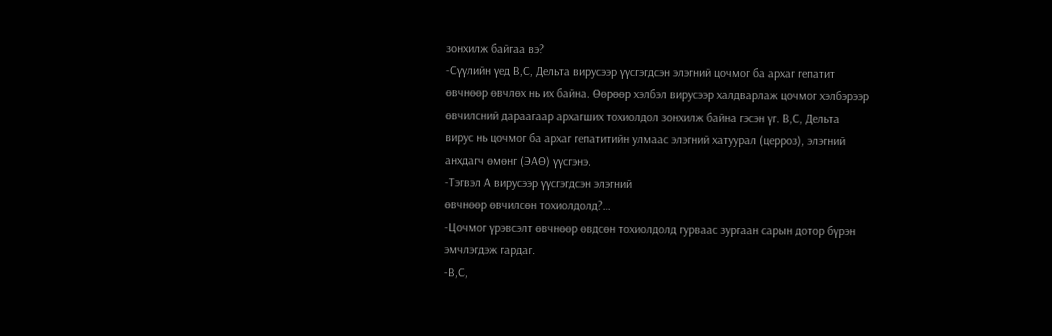зонхилж байгаа вэ?
-Сүүлийн үед В,С, Дельта вирусээр үүсгэгдсэн элэгний цочмог ба архаг гепатит
өвчнөөр өвчлөх нь их байна. Өөрөөр хэлбэл вирусээр халдварлаж цочмог хэлбэрээр
өвчилсний дараагаар архагших тохиолдол зонхилж байна гэсэн үг. В,С, Дельта
вирус нь цочмог ба архаг гепатитийн улмаас элэгний хатуурал (церроз), элэгний
анхдагч өмөнг (ЭАӨ) үүсгэнэ.
-Тэгвэл А вирусээр үүсгэгдсэн элэгний
өвчнөөр өвчилсөн тохиолдолд?…
-Цочмог үрэвсэлт өвчнөөр өвдсөн тохиолдолд гурваас зургаан сарын дотор бүрэн
эмчлэгдэж гардаг.
-В,С,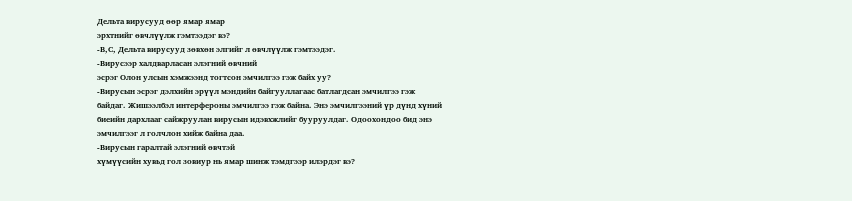Дельта вирусууд өөр ямар ямар
эрхтнийг өвчлүүлж гэмтээдэг вэ?
-В,С, Дельта вирусууд зөвхөн элгийг л өвчлүүлж гэмтээдэг.
-Вирусээр халдварласан элэгний өвчний
эсрэг Олон улсын хэмжээнд тогтсон эмчилгээ гэж байх уу?
-Вирусын эсрэг дэлхийн эрүүл мэндийн байгууллагаас батлагдсан эмчилгээ гэж
байдаг. Жишээлбэл интерфероны эмчилгээ гэж байна. Энэ эмчилгээний үр дүнд хүний
биеийн дархлааг сайжруулан вирусын идэвхжлийг бууруулдаг. Одоохондоо бид энэ
эмчилгээг л голчлон хийж байна даа.
-Вирусын гаралтай элэгний өвчтэй
хүмүүсийн хувьд гол зовиур нь ямар шинж тэмдгээр илэрдэг вэ?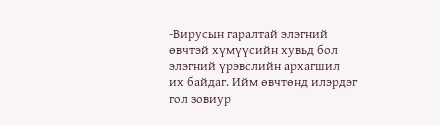-Вирусын гаралтай элэгний өвчтэй хүмүүсийн хувьд бол элэгний үрэвслийн архагшил
их байдаг. Ийм өвчтөнд илэрдэг гол зовиур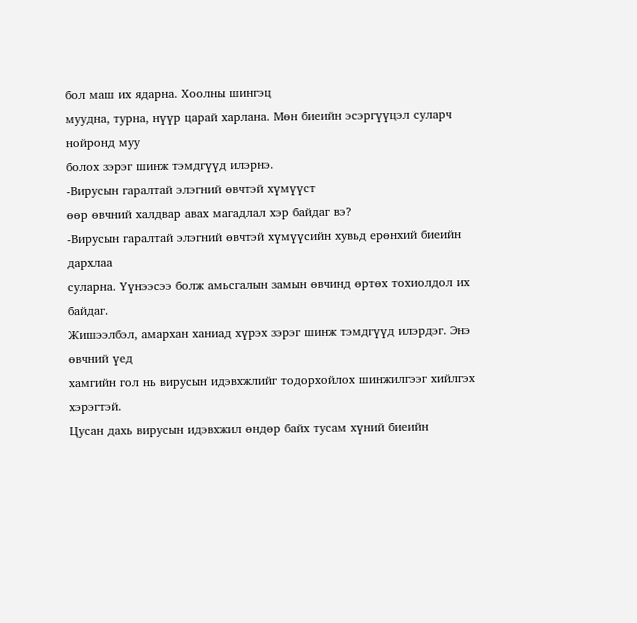бол маш их ядарна. Хоолны шингэц
муудна, турна, нүүр царай харлана. Мөн биеийн эсэргүүцэл суларч нойронд муу
болох зэрэг шинж тэмдгүүд илэрнэ.
-Вирусын гаралтай элэгний өвчтэй хүмүүст
өөр өвчний халдвар авах магадлал хэр байдаг вэ?
-Вирусын гаралтай элэгний өвчтэй хүмүүсийн хувьд ерөнхий биеийн дархлаа
суларна. Үүнээсээ болж амьсгалын замын өвчинд өртөх тохиолдол их байдаг.
Жишээлбэл, амархан ханиад хүрэх зэрэг шинж тэмдгүүд илэрдэг. Энэ өвчний үед
хамгийн гол нь вирусын идэвхжлийг тодорхойлох шинжилгээг хийлгэх хэрэгтэй.
Цусан дахь вирусын идэвхжил өндөр байх тусам хүний биеийн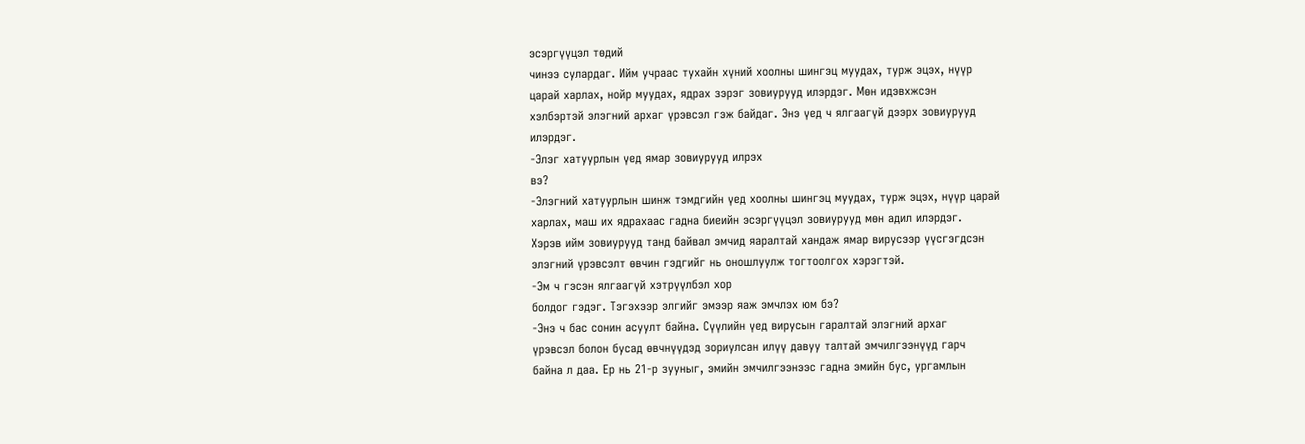эсэргүүцэл төдий
чинээ сулардаг. Ийм учраас тухайн хүний хоолны шингэц муудах, турж эцэх, нүүр
царай харлах, нойр муудах, ядрах зэрэг зовиурууд илэрдэг. Мөн идэвхжсэн
хэлбэртэй элэгний архаг үрэвсэл гэж байдаг. Энэ үед ч ялгаагүй дээрх зовиурууд
илэрдэг.
-Элэг хатуурлын үед ямар зовиурууд илрэх
вэ?
-Элэгний хатуурлын шинж тэмдгийн үед хоолны шингэц муудах, турж эцэх, нүүр царай
харлах, маш их ядрахаас гадна биеийн эсэргүүцэл зовиурууд мөн адил илэрдэг.
Хэрэв ийм зовиурууд танд байвал эмчид яаралтай хандаж ямар вирусээр үүсгэгдсэн
элэгний үрэвсэлт өвчин гэдгийг нь оношлуулж тогтоолгох хэрэгтэй.
-Эм ч гэсэн ялгаагүй хэтрүүлбэл хор
болдог гэдэг. Тэгэхээр элгийг эмээр яаж эмчлэх юм бэ?
-Энэ ч бас сонин асуулт байна. Сүүлийн үед вирусын гаралтай элэгний архаг
үрэвсэл болон бусад өвчнүүдэд зориулсан илүү давуу талтай эмчилгээнүүд гарч
байна л даа. Ер нь 21-р зууныг, эмийн эмчилгээнээс гадна эмийн бус, ургамлын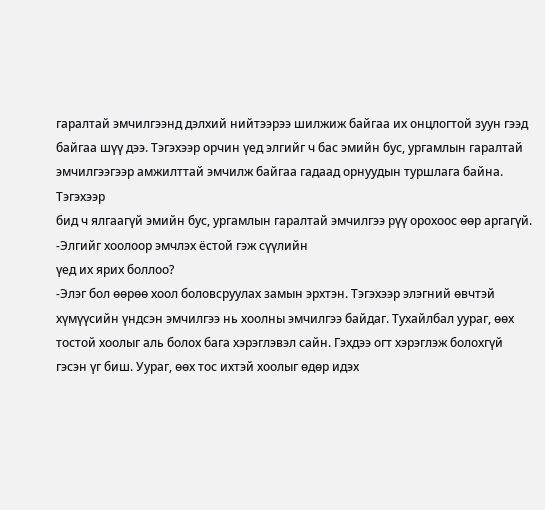гаралтай эмчилгээнд дэлхий нийтээрээ шилжиж байгаа их онцлогтой зуун гээд
байгаа шүү дээ. Тэгэхээр орчин үед элгийг ч бас эмийн бус, ургамлын гаралтай
эмчилгээгээр амжилттай эмчилж байгаа гадаад орнуудын туршлага байна. Тэгэхээр
бид ч ялгаагүй эмийн бус, ургамлын гаралтай эмчилгээ рүү орохоос өөр аргагүй.
-Элгийг хоолоор эмчлэх ёстой гэж сүүлийн
үед их ярих боллоо?
-Элэг бол өөрөө хоол боловсруулах замын эрхтэн. Тэгэхээр элэгний өвчтэй
хүмүүсийн үндсэн эмчилгээ нь хоолны эмчилгээ байдаг. Тухайлбал уураг, өөх
тостой хоолыг аль болох бага хэрэглэвэл сайн. Гэхдээ огт хэрэглэж болохгүй
гэсэн үг биш. Уураг, өөх тос ихтэй хоолыг өдөр идэх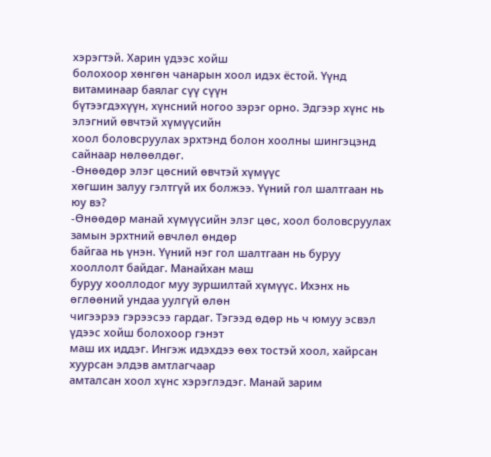хэрэгтэй. Харин үдээс хойш
болохоор хөнгөн чанарын хоол идэх ёстой. Үүнд витаминаар баялаг сүү сүүн
бүтээгдэхүүн, хүнсний ногоо зэрэг орно. Эдгээр хүнс нь элэгний өвчтэй хүмүүсийн
хоол боловсруулах эрхтэнд болон хоолны шингэцэнд сайнаар нөлөөлдөг.
-Өнөөдөр элэг цөсний өвчтэй хүмүүс
хөгшин залуу гэлтгүй их болжээ. Үүний гол шалтгаан нь юу вэ?
-Өнөөдөр манай хүмүүсийн элэг цөс, хоол боловсруулах замын эрхтний өвчлөл өндөр
байгаа нь үнэн. Үүний нэг гол шалтгаан нь буруу хооллолт байдаг. Манайхан маш
буруу хооллодог муу зуршилтай хүмүүс. Ихэнх нь өглөөний ундаа уулгүй өлөн
чигээрээ гэрээсээ гардаг. Тэгээд өдөр нь ч юмуу эсвэл үдээс хойш болохоор гэнэт
маш их иддэг. Ингэж идэхдээ өөх тостэй хоол, хайрсан хуурсан элдэв амтлагчаар
амталсан хоол хүнс хэрэглэдэг. Манай зарим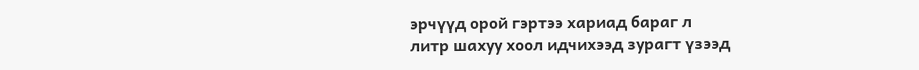эрчүүд орой гэртээ хариад бараг л
литр шахуу хоол идчихээд зурагт үзээд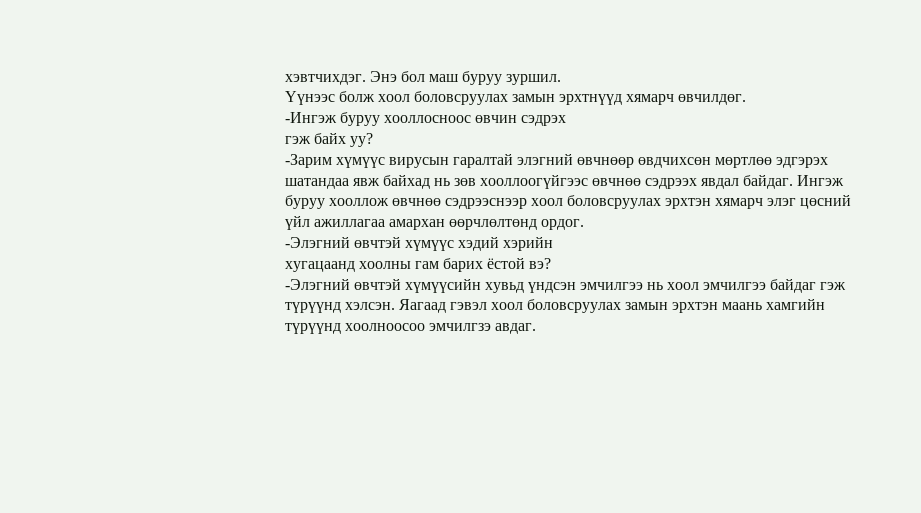хэвтчихдэг. Энэ бол маш буруу зуршил.
Үүнээс болж хоол боловсруулах замын эрхтнүүд хямарч өвчилдөг.
-Ингэж буруу хооллосноос өвчин сэдрэх
гэж байх уу?
-Зарим хүмүүс вирусын гаралтай элэгний өвчнөөр өвдчихсөн мөртлөө эдгэрэх
шатандаа явж байхад нь зөв хооллоогүйгээс өвчнөө сэдрээх явдал байдаг. Ингэж
буруу хооллож өвчнөө сэдрээснээр хоол боловсруулах эрхтэн хямарч элэг цөсний
үйл ажиллагаа амархан өөрчлөлтөнд ордог.
-Элэгний өвчтэй хүмүүс хэдий хэрийн
хугацаанд хоолны гам барих ёстой вэ?
-Элэгний өвчтэй хүмүүсийн хувьд үндсэн эмчилгээ нь хоол эмчилгээ байдаг гэж
түрүүнд хэлсэн. Яагаад гэвэл хоол боловсруулах замын эрхтэн маань хамгийн
түрүүнд хоолноосоо эмчилгзэ авдаг.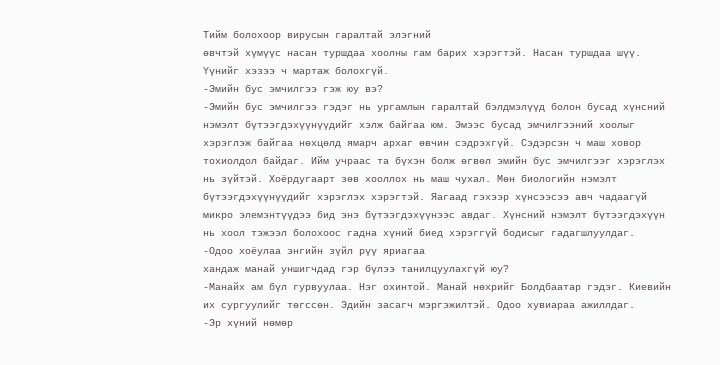Тийм болохоор вирусын гаралтай элэгний
өвчтэй хүмүүс насан туршдаа хоолны гам барих хэрэгтэй. Насан туршдаа шүү.
Үүнийг хэзээ ч мартаж болохгүй.
-Эмийн бус эмчилгээ гэж юу вэ?
-Эмийн бус эмчилгээ гэдэг нь ургамлын гаралтай бэлдмэлүүд болон бусад хүнсний
нэмэлт бүтээгдэхүүнүүдийг хэлж байгаа юм. Эмээс бусад эмчилгээний хоолыг
хэрэглэж байгаа нөхцөлд ямарч архаг өвчин сэдрэхгүй. Сэдэрсэн ч маш ховор
тохиолдол байдаг. Ийм учраас та бүхэн болж өгвөл эмийн бус эмчилгээг хэрэглэх
нь зүйтэй. Хоёрдугаарт зөв хооллох нь маш чухал. Мөн биологийн нэмэлт
бүтээгдэхүүнүүдийг хэрэглэх хэрэгтэй. Яагаад гэхээр хүнсээсээ авч чадаагүй
микро элемэнтүүдээ бид энэ бүтээгдэхүүнээс авдаг. Хүнсний нэмэлт бүтээгдэхүүн
нь хоол тэжээл болохоос гадна хүний биед хэрэггүй бодисыг гадагшлуулдаг.
-Одоо хоёулаа энгийн зүйл рүү яриагаа
хандаж манай уншигчдад гэр бүлээ танилцуулахгүй юу?
-Манайх ам бүл гурвуулаа. Нэг охинтой. Манай нөхрийг Болдбаатар гэдэг. Киевийн
их сургуулийг төгссөн. Эдийн засагч мэргэжилтэй. Одоо хувиараа ажиллдаг.
-Эр хүний нөмөр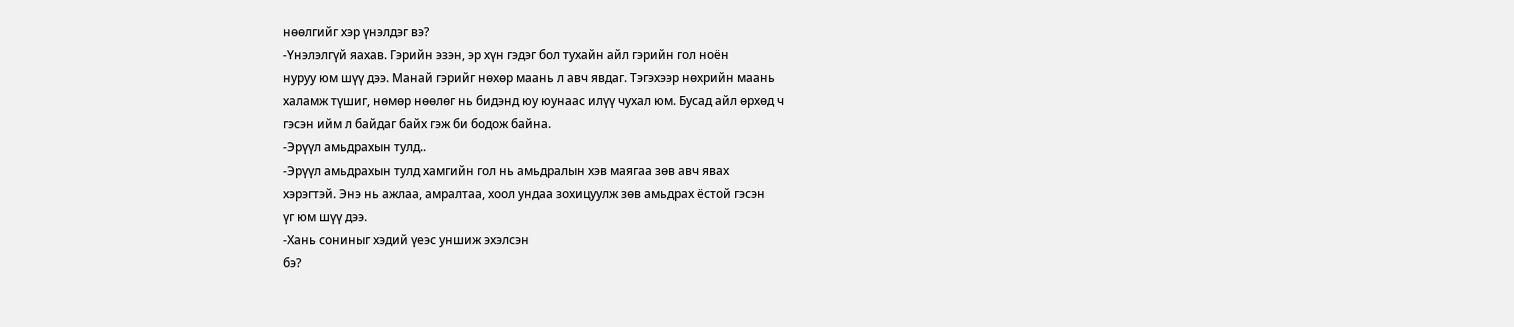нөөлгийг хэр үнэлдэг вэ?
-Үнэлэлгүй яахав. Гэрийн эзэн, эр хүн гэдэг бол тухайн айл гэрийн гол ноён
нуруу юм шүү дээ. Манай гэрийг нөхөр маань л авч явдаг. Тэгэхээр нөхрийн маань
халамж түшиг, нөмөр нөөлөг нь бидэнд юу юунаас илүү чухал юм. Бусад айл өрхөд ч
гэсэн ийм л байдаг байх гэж би бодож байна.
-Эрүүл амьдрахын тулд..
-Эрүүл амьдрахын тулд хамгийн гол нь амьдралын хэв маягаа зөв авч явах
хэрэгтэй. Энэ нь ажлаа, амралтаа, хоол ундаа зохицуулж зөв амьдрах ёстой гэсэн
үг юм шүү дээ.
-Хань сониныг хэдий үеэс уншиж эхэлсэн
бэ?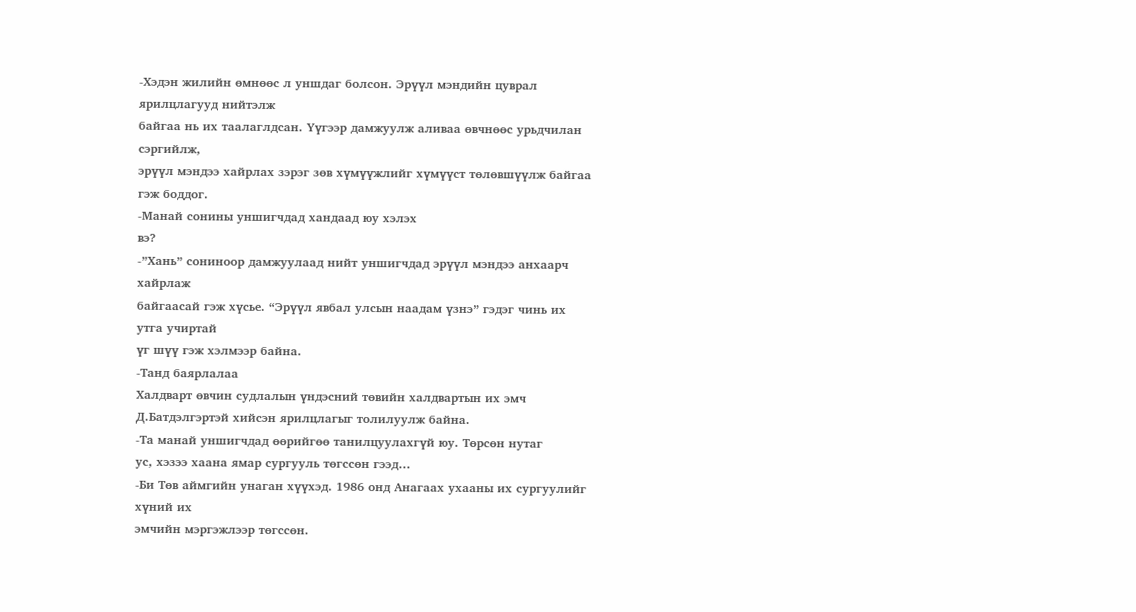-Хэдэн жилийн өмнөөс л уншдаг болсон. Эрүүл мэндийн цуврал ярилцлагууд нийтэлж
байгаа нь их таалаглдсан. Үүгээр дамжуулж аливаа өвчнөөс урьдчилан сэргийлж,
эрүүл мэндээ хайрлах зэрэг зөв хүмүүжлийг хүмүүст төлөвшүүлж байгаа гэж боддог.
-Манай сонины уншигчдад хандаад юу хэлэх
вэ?
-”Хань” сониноор дамжуулаад нийт уншигчдад эрүүл мэндээ анхаарч хайрлаж
байгаасай гэж хүсье. “Эрүүл явбал улсын наадам үзнэ” гэдэг чинь их утга учиртай
үг шүү гэж хэлмээр байна.
-Танд баярлалаа
Халдварт өвчин судлалын үндэсний төвийн халдвартын их эмч Д.Батдэлгэртэй хийсэн ярилцлагыг толилуулж байна.
-Та манай уншигчдад өөрийгөө танилцуулахгүй юу. Төрсөн нутаг
ус, хэзээ хаана ямар сургууль төгссөн гээд…
-Би Төв аймгийн унаган хүүхэд. 1986 онд Анагаах ухааны их сургуулийг хүний их
эмчийн мэргэжлээр төгссөн.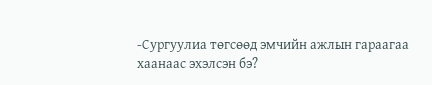-Сургуулиа төгсөөд эмчийн ажлын гараагаа
хаанаас эхэлсэн бэ?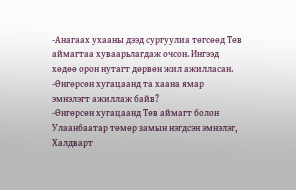-Анагаах ухааны дээд сургуулиа төгсөөд Төв аймагтаа хуваарьлагдаж очсон. Ингээд
хөдөө орон нутагт дөрвөн жил ажилласан.
-Өнгөрсөн хугацаанд та хаана ямар
эмнэлэгт ажиллаж байв?
-Өнгөрсөн хугацаанд Төв аймагт болон Улаанбаатар төмөр замын нэгдсэн эмнэлэг,
Халдварт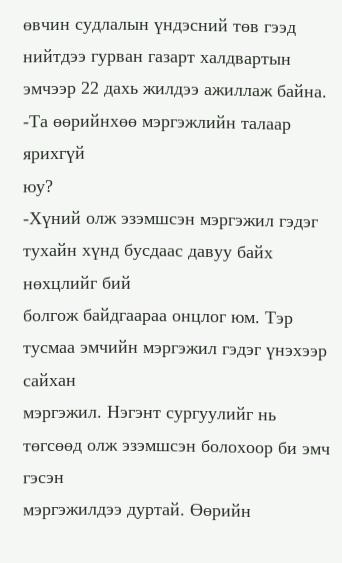өвчин судлалын үндэсний төв гээд нийтдээ гурван газарт халдвартын
эмчээр 22 дахь жилдээ ажиллаж байна.
-Та өөрийнхөө мэргэжлийн талаар ярихгүй
юу?
-Хүний олж эзэмшсэн мэргэжил гэдэг тухайн хүнд бусдаас давуу байх нөхцлийг бий
болгож байдгаараа онцлог юм. Тэр тусмаа эмчийн мэргэжил гэдэг үнэхээр сайхан
мэргэжил. Нэгэнт сургуулийг нь төгсөөд олж эзэмшсэн болохоор би эмч гэсэн
мэргэжилдээ дуртай. Өөрийн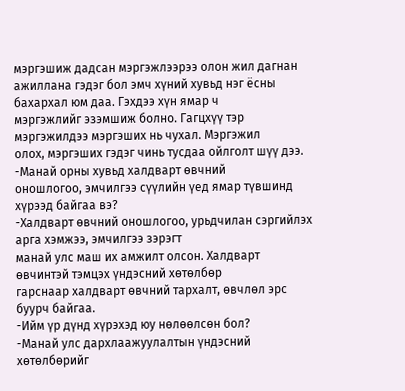мэргэшиж дадсан мэргэжлээрээ олон жил дагнан
ажиллана гэдэг бол эмч хүний хувьд нэг ёсны бахархал юм даа. Гэхдээ хүн ямар ч
мэргэжлийг эзэмшиж болно. Гагцхүү тэр мэргэжилдээ мэргэших нь чухал. Мэргэжил
олох, мэргэших гэдэг чинь тусдаа ойлголт шүү дээ.
-Манай орны хувьд халдварт өвчний
оношлогоо, эмчилгээ сүүлийн үед ямар түвшинд хүрээд байгаа вэ?
-Халдварт өвчний оношлогоо, урьдчилан сэргийлэх арга хэмжээ, эмчилгээ зэрэгт
манай улс маш их амжилт олсон. Халдварт өвчинтэй тэмцэх үндэсний хөтөлбөр
гарснаар халдварт өвчний тархалт, өвчлөл эрс буурч байгаа.
-Ийм үр дүнд хүрэхэд юу нөлөөлсөн бол?
-Манай улс дархлаажуулалтын үндэсний хөтөлбөрийг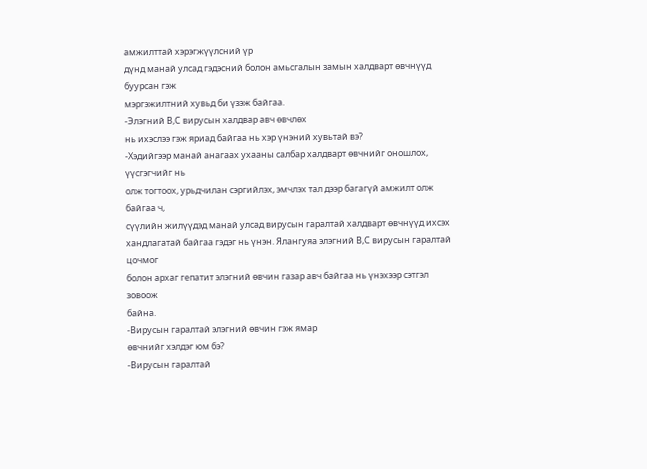амжилттай хэрэгжүүлсний үр
дүнд манай улсад гэдэсний болон амьсгалын замын халдварт өвчнүүд буурсан гэж
мэргэжилтний хувьд би үзэж байгаа.
-Элэгний В,С вирусын халдвар авч өвчлөх
нь ихэслээ гэж яриад байгаа нь хэр үнэний хувьтай вэ?
-Хэдийгээр манай анагаах ухааны салбар халдварт өвчнийг оношлох, үүсгэгчийг нь
олж тогтоох, урьдчилан сэргийлэх, эмчлэх тал дээр багагүй амжилт олж байгаа ч,
сүүлийн жилүүдэд манай улсад вирусын гаралтай халдварт өвчнүүд ихсэх
хандлагатай байгаа гэдэг нь үнэн. Ялангуяа элэгний В,С вирусын гаралтай цочмог
болон архаг гепатит элэгний өвчин газар авч байгаа нь үнэхээр сэтгэл зовоож
байна.
-Вирусын гаралтай элэгний өвчин гэж ямар
өвчнийг хэлдэг юм бэ?
-Вирусын гаралтай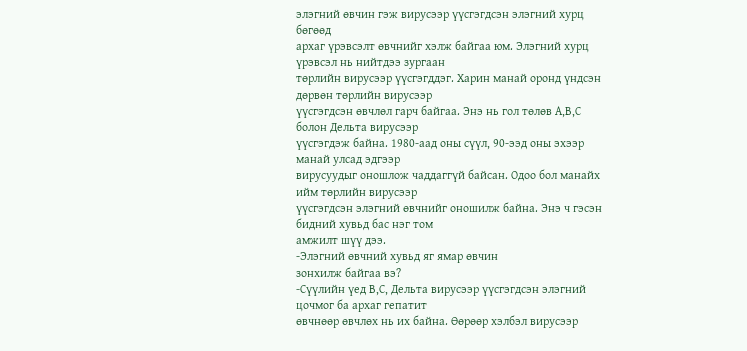элэгний өвчин гэж вирусээр үүсгэгдсэн элэгний хурц бөгөөд
архаг үрэвсэлт өвчнийг хэлж байгаа юм. Элэгний хурц үрэвсэл нь нийтдээ зургаан
төрлийн вирусээр үүсгэгддэг. Харин манай оронд үндсэн дөрвөн төрлийн вирусээр
үүсгэгдсэн өвчлөл гарч байгаа. Энэ нь гол төлөв А,В,С болон Дельта вирусээр
үүсгэгдэж байна. 1980-аад оны сүүл, 90-ээд оны эхээр манай улсад эдгээр
вирусуудыг оношлож чаддаггүй байсан. Одоо бол манайх ийм төрлийн вирусээр
үүсгэгдсэн элэгний өвчнийг оношилж байна. Энэ ч гэсэн бидний хувьд бас нэг том
амжилт шүү дээ.
-Элэгний өвчний хувьд яг ямар өвчин
зонхилж байгаа вэ?
-Сүүлийн үед В,С, Дельта вирусээр үүсгэгдсэн элэгний цочмог ба архаг гепатит
өвчнөөр өвчлөх нь их байна. Өөрөөр хэлбэл вирусээр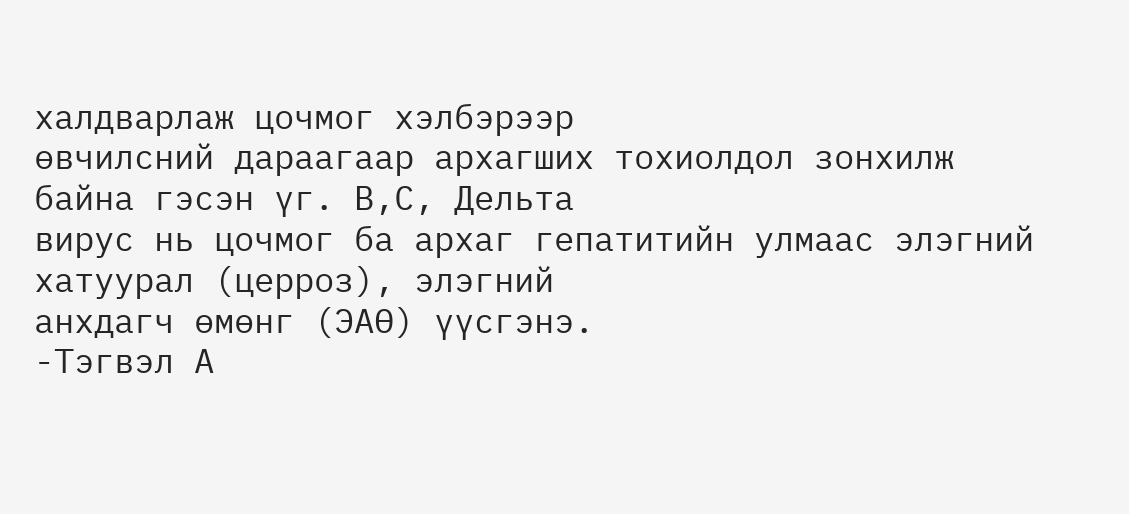халдварлаж цочмог хэлбэрээр
өвчилсний дараагаар архагших тохиолдол зонхилж байна гэсэн үг. В,С, Дельта
вирус нь цочмог ба архаг гепатитийн улмаас элэгний хатуурал (церроз), элэгний
анхдагч өмөнг (ЭАӨ) үүсгэнэ.
-Тэгвэл А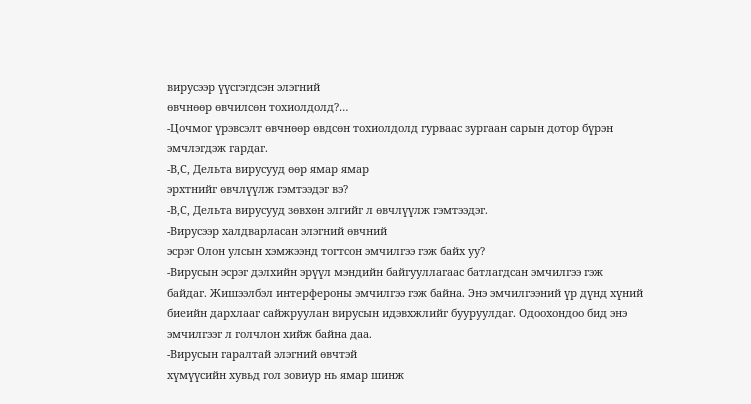вирусээр үүсгэгдсэн элэгний
өвчнөөр өвчилсөн тохиолдолд?…
-Цочмог үрэвсэлт өвчнөөр өвдсөн тохиолдолд гурваас зургаан сарын дотор бүрэн
эмчлэгдэж гардаг.
-В,С, Дельта вирусууд өөр ямар ямар
эрхтнийг өвчлүүлж гэмтээдэг вэ?
-В,С, Дельта вирусууд зөвхөн элгийг л өвчлүүлж гэмтээдэг.
-Вирусээр халдварласан элэгний өвчний
эсрэг Олон улсын хэмжээнд тогтсон эмчилгээ гэж байх уу?
-Вирусын эсрэг дэлхийн эрүүл мэндийн байгууллагаас батлагдсан эмчилгээ гэж
байдаг. Жишээлбэл интерфероны эмчилгээ гэж байна. Энэ эмчилгээний үр дүнд хүний
биеийн дархлааг сайжруулан вирусын идэвхжлийг бууруулдаг. Одоохондоо бид энэ
эмчилгээг л голчлон хийж байна даа.
-Вирусын гаралтай элэгний өвчтэй
хүмүүсийн хувьд гол зовиур нь ямар шинж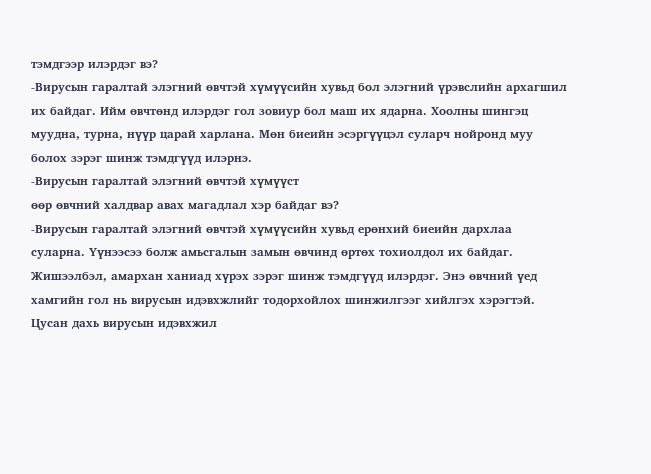тэмдгээр илэрдэг вэ?
-Вирусын гаралтай элэгний өвчтэй хүмүүсийн хувьд бол элэгний үрэвслийн архагшил
их байдаг. Ийм өвчтөнд илэрдэг гол зовиур бол маш их ядарна. Хоолны шингэц
муудна, турна, нүүр царай харлана. Мөн биеийн эсэргүүцэл суларч нойронд муу
болох зэрэг шинж тэмдгүүд илэрнэ.
-Вирусын гаралтай элэгний өвчтэй хүмүүст
өөр өвчний халдвар авах магадлал хэр байдаг вэ?
-Вирусын гаралтай элэгний өвчтэй хүмүүсийн хувьд ерөнхий биеийн дархлаа
суларна. Үүнээсээ болж амьсгалын замын өвчинд өртөх тохиолдол их байдаг.
Жишээлбэл, амархан ханиад хүрэх зэрэг шинж тэмдгүүд илэрдэг. Энэ өвчний үед
хамгийн гол нь вирусын идэвхжлийг тодорхойлох шинжилгээг хийлгэх хэрэгтэй.
Цусан дахь вирусын идэвхжил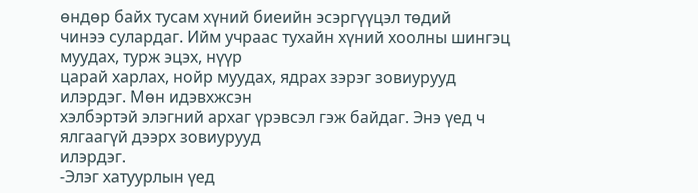өндөр байх тусам хүний биеийн эсэргүүцэл төдий
чинээ сулардаг. Ийм учраас тухайн хүний хоолны шингэц муудах, турж эцэх, нүүр
царай харлах, нойр муудах, ядрах зэрэг зовиурууд илэрдэг. Мөн идэвхжсэн
хэлбэртэй элэгний архаг үрэвсэл гэж байдаг. Энэ үед ч ялгаагүй дээрх зовиурууд
илэрдэг.
-Элэг хатуурлын үед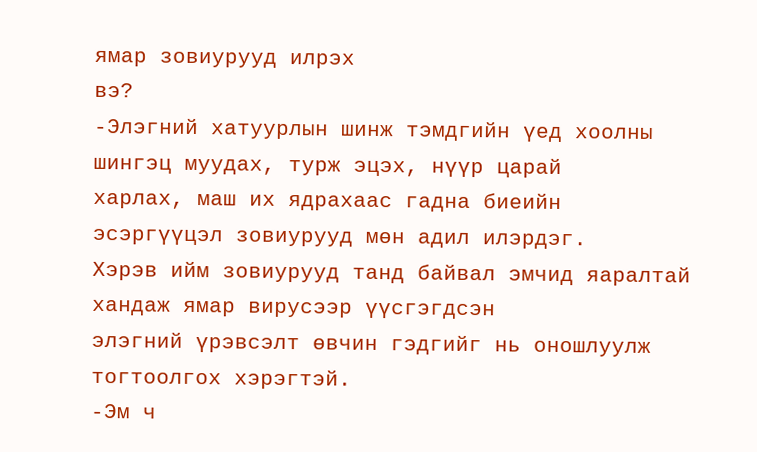ямар зовиурууд илрэх
вэ?
-Элэгний хатуурлын шинж тэмдгийн үед хоолны шингэц муудах, турж эцэх, нүүр царай
харлах, маш их ядрахаас гадна биеийн эсэргүүцэл зовиурууд мөн адил илэрдэг.
Хэрэв ийм зовиурууд танд байвал эмчид яаралтай хандаж ямар вирусээр үүсгэгдсэн
элэгний үрэвсэлт өвчин гэдгийг нь оношлуулж тогтоолгох хэрэгтэй.
-Эм ч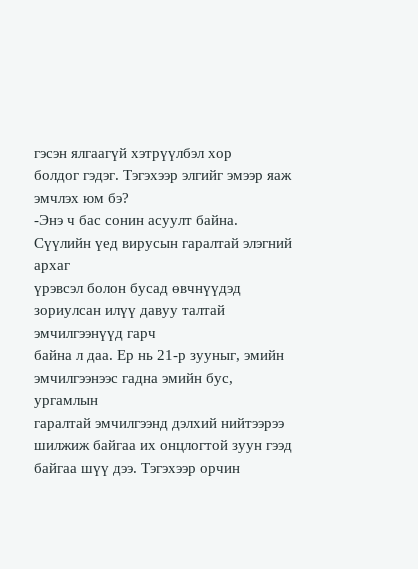гэсэн ялгаагүй хэтрүүлбэл хор
болдог гэдэг. Тэгэхээр элгийг эмээр яаж эмчлэх юм бэ?
-Энэ ч бас сонин асуулт байна. Сүүлийн үед вирусын гаралтай элэгний архаг
үрэвсэл болон бусад өвчнүүдэд зориулсан илүү давуу талтай эмчилгээнүүд гарч
байна л даа. Ер нь 21-р зууныг, эмийн эмчилгээнээс гадна эмийн бус, ургамлын
гаралтай эмчилгээнд дэлхий нийтээрээ шилжиж байгаа их онцлогтой зуун гээд
байгаа шүү дээ. Тэгэхээр орчин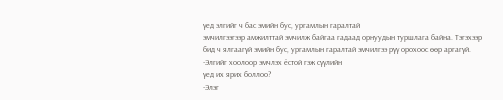үед элгийг ч бас эмийн бус, ургамлын гаралтай
эмчилгээгээр амжилттай эмчилж байгаа гадаад орнуудын туршлага байна. Тэгэхээр
бид ч ялгаагүй эмийн бус, ургамлын гаралтай эмчилгээ рүү орохоос өөр аргагүй.
-Элгийг хоолоор эмчлэх ёстой гэж сүүлийн
үед их ярих боллоо?
-Элэг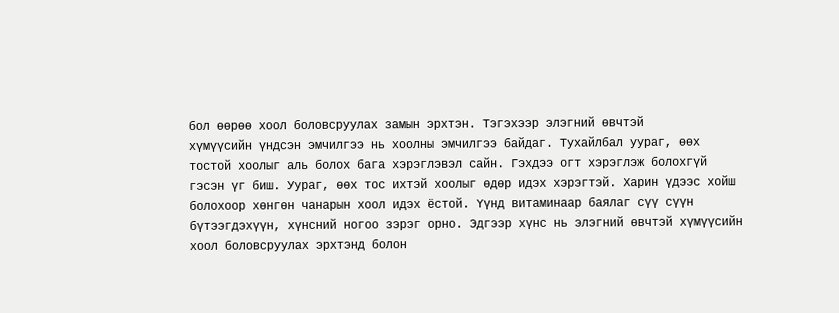бол өөрөө хоол боловсруулах замын эрхтэн. Тэгэхээр элэгний өвчтэй
хүмүүсийн үндсэн эмчилгээ нь хоолны эмчилгээ байдаг. Тухайлбал уураг, өөх
тостой хоолыг аль болох бага хэрэглэвэл сайн. Гэхдээ огт хэрэглэж болохгүй
гэсэн үг биш. Уураг, өөх тос ихтэй хоолыг өдөр идэх хэрэгтэй. Харин үдээс хойш
болохоор хөнгөн чанарын хоол идэх ёстой. Үүнд витаминаар баялаг сүү сүүн
бүтээгдэхүүн, хүнсний ногоо зэрэг орно. Эдгээр хүнс нь элэгний өвчтэй хүмүүсийн
хоол боловсруулах эрхтэнд болон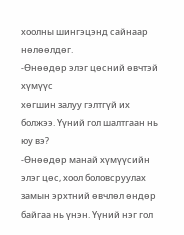хоолны шингэцэнд сайнаар нөлөөлдөг.
-Өнөөдөр элэг цөсний өвчтэй хүмүүс
хөгшин залуу гэлтгүй их болжээ. Үүний гол шалтгаан нь юу вэ?
-Өнөөдөр манай хүмүүсийн элэг цөс, хоол боловсруулах замын эрхтний өвчлөл өндөр
байгаа нь үнэн. Үүний нэг гол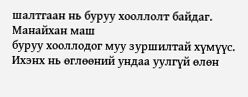шалтгаан нь буруу хооллолт байдаг. Манайхан маш
буруу хооллодог муу зуршилтай хүмүүс. Ихэнх нь өглөөний ундаа уулгүй өлөн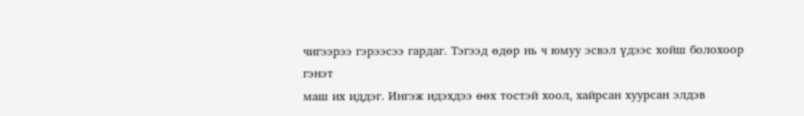чигээрээ гэрээсээ гардаг. Тэгээд өдөр нь ч юмуу эсвэл үдээс хойш болохоор гэнэт
маш их иддэг. Ингэж идэхдээ өөх тостэй хоол, хайрсан хуурсан элдэв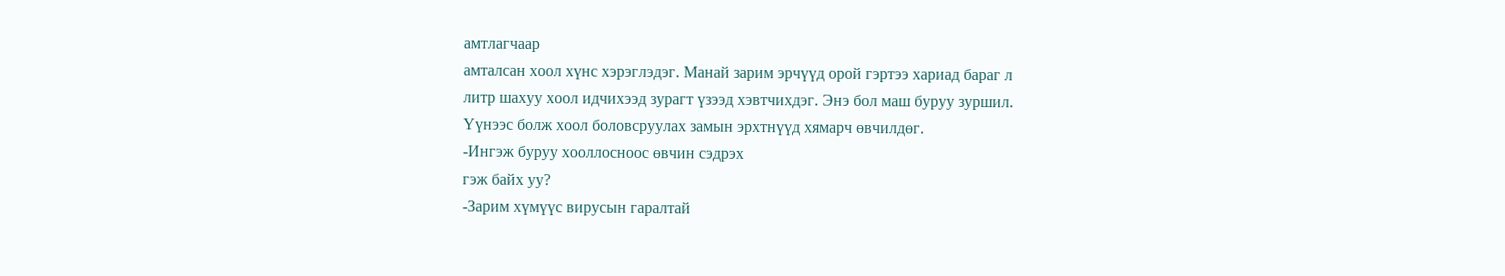амтлагчаар
амталсан хоол хүнс хэрэглэдэг. Манай зарим эрчүүд орой гэртээ хариад бараг л
литр шахуу хоол идчихээд зурагт үзээд хэвтчихдэг. Энэ бол маш буруу зуршил.
Үүнээс болж хоол боловсруулах замын эрхтнүүд хямарч өвчилдөг.
-Ингэж буруу хооллосноос өвчин сэдрэх
гэж байх уу?
-Зарим хүмүүс вирусын гаралтай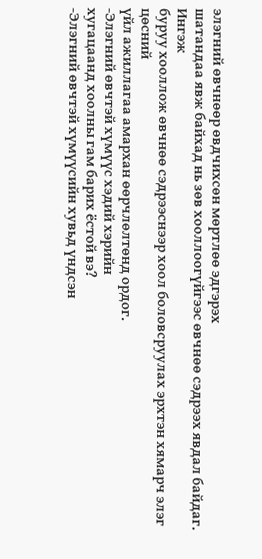элэгний өвчнөөр өвдчихсөн мөртлөө эдгэрэх
шатандаа явж байхад нь зөв хооллоогүйгээс өвчнөө сэдрээх явдал байдаг. Ингэж
буруу хооллож өвчнөө сэдрээснээр хоол боловсруулах эрхтэн хямарч элэг цөсний
үйл ажиллагаа амархан өөрчлөлтөнд ордог.
-Элэгний өвчтэй хүмүүс хэдий хэрийн
хугацаанд хоолны гам барих ёстой вэ?
-Элэгний өвчтэй хүмүүсийн хувьд үндсэн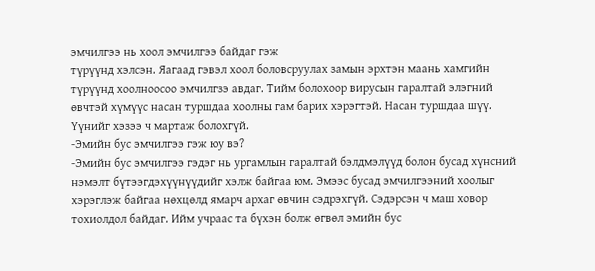эмчилгээ нь хоол эмчилгээ байдаг гэж
түрүүнд хэлсэн. Яагаад гэвэл хоол боловсруулах замын эрхтэн маань хамгийн
түрүүнд хоолноосоо эмчилгзэ авдаг. Тийм болохоор вирусын гаралтай элэгний
өвчтэй хүмүүс насан туршдаа хоолны гам барих хэрэгтэй. Насан туршдаа шүү.
Үүнийг хэзээ ч мартаж болохгүй.
-Эмийн бус эмчилгээ гэж юу вэ?
-Эмийн бус эмчилгээ гэдэг нь ургамлын гаралтай бэлдмэлүүд болон бусад хүнсний
нэмэлт бүтээгдэхүүнүүдийг хэлж байгаа юм. Эмээс бусад эмчилгээний хоолыг
хэрэглэж байгаа нөхцөлд ямарч архаг өвчин сэдрэхгүй. Сэдэрсэн ч маш ховор
тохиолдол байдаг. Ийм учраас та бүхэн болж өгвөл эмийн бус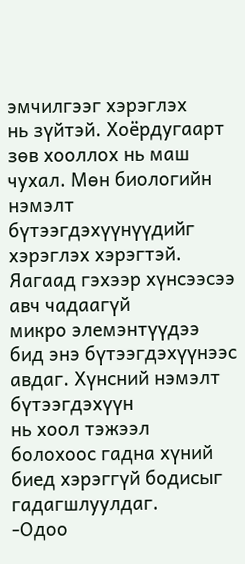эмчилгээг хэрэглэх
нь зүйтэй. Хоёрдугаарт зөв хооллох нь маш чухал. Мөн биологийн нэмэлт
бүтээгдэхүүнүүдийг хэрэглэх хэрэгтэй. Яагаад гэхээр хүнсээсээ авч чадаагүй
микро элемэнтүүдээ бид энэ бүтээгдэхүүнээс авдаг. Хүнсний нэмэлт бүтээгдэхүүн
нь хоол тэжээл болохоос гадна хүний биед хэрэггүй бодисыг гадагшлуулдаг.
-Одоо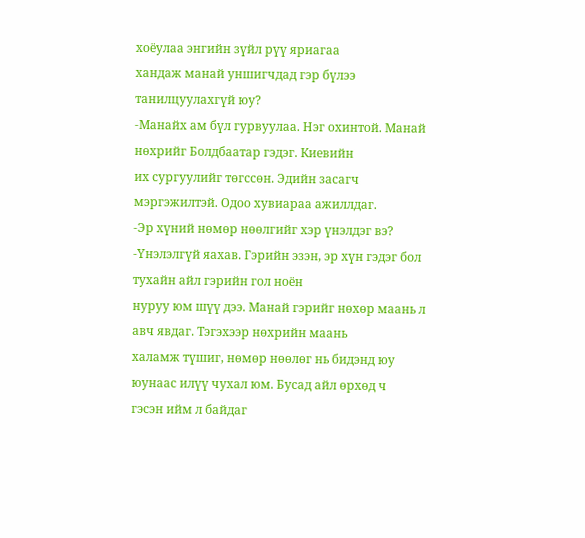хоёулаа энгийн зүйл рүү яриагаа
хандаж манай уншигчдад гэр бүлээ танилцуулахгүй юу?
-Манайх ам бүл гурвуулаа. Нэг охинтой. Манай нөхрийг Болдбаатар гэдэг. Киевийн
их сургуулийг төгссөн. Эдийн засагч мэргэжилтэй. Одоо хувиараа ажиллдаг.
-Эр хүний нөмөр нөөлгийг хэр үнэлдэг вэ?
-Үнэлэлгүй яахав. Гэрийн эзэн, эр хүн гэдэг бол тухайн айл гэрийн гол ноён
нуруу юм шүү дээ. Манай гэрийг нөхөр маань л авч явдаг. Тэгэхээр нөхрийн маань
халамж түшиг, нөмөр нөөлөг нь бидэнд юу юунаас илүү чухал юм. Бусад айл өрхөд ч
гэсэн ийм л байдаг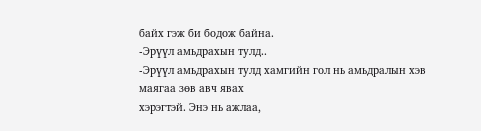байх гэж би бодож байна.
-Эрүүл амьдрахын тулд..
-Эрүүл амьдрахын тулд хамгийн гол нь амьдралын хэв маягаа зөв авч явах
хэрэгтэй. Энэ нь ажлаа,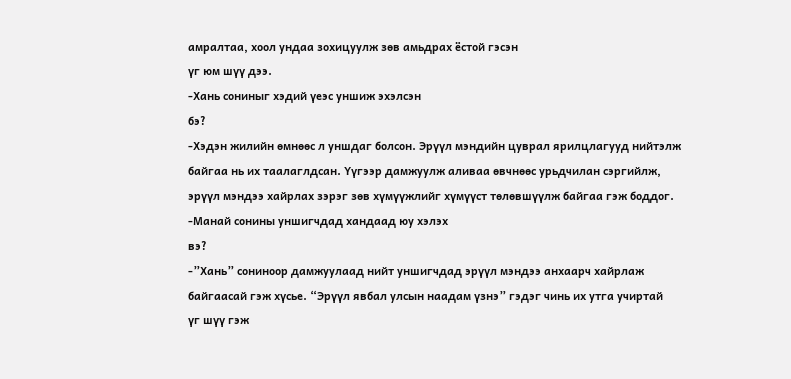амралтаа, хоол ундаа зохицуулж зөв амьдрах ёстой гэсэн
үг юм шүү дээ.
-Хань сониныг хэдий үеэс уншиж эхэлсэн
бэ?
-Хэдэн жилийн өмнөөс л уншдаг болсон. Эрүүл мэндийн цуврал ярилцлагууд нийтэлж
байгаа нь их таалаглдсан. Үүгээр дамжуулж аливаа өвчнөөс урьдчилан сэргийлж,
эрүүл мэндээ хайрлах зэрэг зөв хүмүүжлийг хүмүүст төлөвшүүлж байгаа гэж боддог.
-Манай сонины уншигчдад хандаад юу хэлэх
вэ?
-”Хань” сониноор дамжуулаад нийт уншигчдад эрүүл мэндээ анхаарч хайрлаж
байгаасай гэж хүсье. “Эрүүл явбал улсын наадам үзнэ” гэдэг чинь их утга учиртай
үг шүү гэж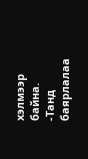хэлмээр байна.
-Танд баярлалаа